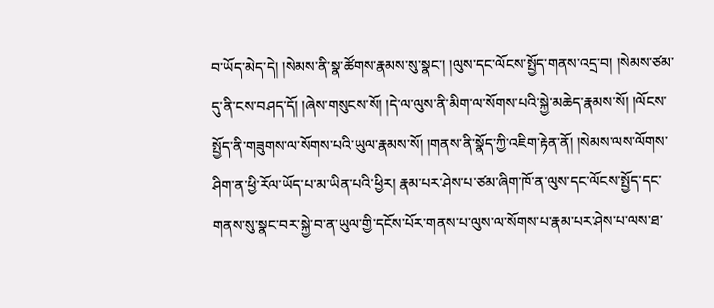བ་ཡོད་མེད་དེ། །སེམས་ནི་སྣ་ཚོགས་རྣམས་སུ་སྣང་། །ལུས་དང་ལོངས་སྤྱོད་གནས་འདྲ་བ། །སེམས་ཙམ་དུ་ནི་ངས་བཤད་དོ། །ཞེས་གསུངས་སོ། །དེ་ལ་ལུས་ནི་མིག་ལ་སོགས་པའི་སྐྱེ་མཆེད་རྣམས་སོ། །ལོངས་སྤྱོད་ནི་གཟུགས་ལ་སོགས་པའི་ཡུལ་རྣམས་སོ། །གནས་ནི་སྣོད་ཀྱི་འཇིག་རྟེན་ནོ། །སེམས་ལས་ལོགས་ཤིག་ན་ཕྱི་རོལ་ཡོད་པ་མ་ཡིན་པའི་ཕྱིར། རྣམ་པར་ཤེས་པ་ཙམ་ཞིག་ཁོ་ན་ལུས་དང་ལོངས་སྤྱོད་དང་གནས་སུ་སྣང་བར་སྐྱེ་བ་ན་ཡུལ་གྱི་དངོས་པོར་གནས་པ་ལུས་ལ་སོགས་པ་རྣམ་པར་ཤེས་པ་ལས་ཐ་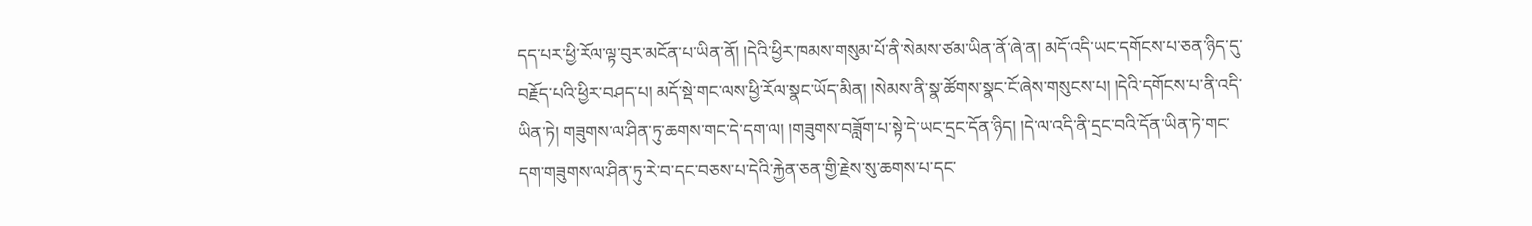དད་པར་ཕྱི་རོལ་ལྟ་བུར་མངོན་པ་ཡིན་ནོ། །དེའི་ཕྱིར་ཁམས་གསུམ་པོ་ནི་སེམས་ཙམ་ཡིན་ནོ་ཞེ་ན། མདོ་འདི་ཡང་དགོངས་པ་ཅན་ཉིད་དུ་བརྗོད་པའི་ཕྱིར་བཤད་པ། མདོ་སྡེ་གང་ལས་ཕྱི་རོལ་སྣང་ཡོད་མིན། །སེམས་ནི་སྣ་ཚོགས་སྣང་ངོ་ཞེས་གསུངས་པ། །དེའི་དགོངས་པ་ནི་འདི་ཡིན་ཏེ། གཟུགས་ལ་ཤིན་ཏུ་ཆགས་གང་དེ་དག་ལ། །གཟུགས་བཟློག་པ་སྟེ་དེ་ཡང་དྲང་དོན་ཉིད། །དེ་ལ་འདི་ནི་དྲང་བའི་དོན་ཡིན་ཏེ་གང་དག་གཟུགས་ལ་ཤིན་ཏུ་རེ་བ་དང་བཅས་པ་དེའི་རྐྱེན་ཅན་གྱི་རྗེས་སུ་ཆགས་པ་དང་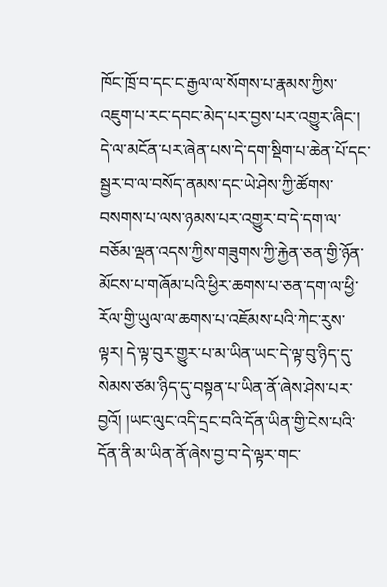ཁོང་ཁྲོ་བ་དང་ང་རྒྱལ་ལ་སོགས་པ་རྣམས་ཀྱིས་འཇུག་པ་རང་དབང་མེད་པར་བྱས་པར་འགྱུར་ཞིང་། དེ་ལ་མངོན་པར་ཞེན་པས་དེ་དག་སྡིག་པ་ཆེན་པོ་དང་སྦྱར་བ་ལ་བསོད་ནམས་དང་ཡེ་ཤེས་ཀྱི་ཚོགས་བསགས་པ་ལས་ཉམས་པར་འགྱུར་བ་དེ་དག་ལ་བཅོམ་ལྡན་འདས་ཀྱིས་གཟུགས་ཀྱི་རྐྱེན་ཅན་གྱི་ཉོན་མོངས་པ་གཞོམ་པའི་ཕྱིར་ཆགས་པ་ཅན་དག་ལ་ཕྱི་རོལ་གྱི་ཡུལ་ལ་ཆགས་པ་འཇོམས་པའི་ཀེང་རུས་ལྟར། དེ་ལྟ་བུར་གྱུར་པ་མ་ཡིན་ཡང་དེ་ལྟ་བུ་ཉིད་དུ་སེམས་ཙམ་ཉིད་དུ་བསྟན་པ་ཡིན་ནོ་ཞེས་ཤེས་པར་བྱའོ། །ཡང་ལུང་འདི་དྲང་བའི་དོན་ཡིན་གྱི་ངེས་པའི་དོན་ནི་མ་ཡིན་ནོ་ཞེས་བྱ་བ་དེ་ལྟར་གང་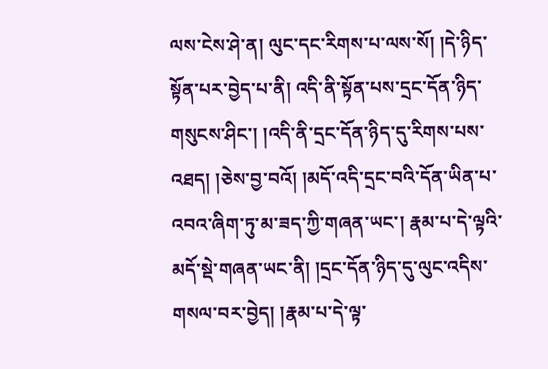ལས་ངེས་ཤེ་ན། ལུང་དང་རིགས་པ་ལས་སོ། །དེ་ཉིད་སྟོན་པར་བྱེད་པ་ནི། འདི་ནི་སྟོན་པས་དྲང་དོན་ཉིད་གསུངས་ཤིང་། །འདི་ནི་དྲང་དོན་ཉིད་དུ་རིགས་པས་འཐད། །ཅེས་བྱ་བའོ། །མདོ་འདི་དྲང་བའི་དོན་ཡིན་པ་འབའ་ཞིག་ཏུ་མ་ཟད་ཀྱི་གཞན་ཡང་། རྣམ་པ་དེ་ལྟའི་མདོ་སྡེ་གཞན་ཡང་ནི། །དྲང་དོན་ཉིད་དུ་ལུང་འདིས་གསལ་བར་བྱེད། །རྣམ་པ་དེ་ལྟ་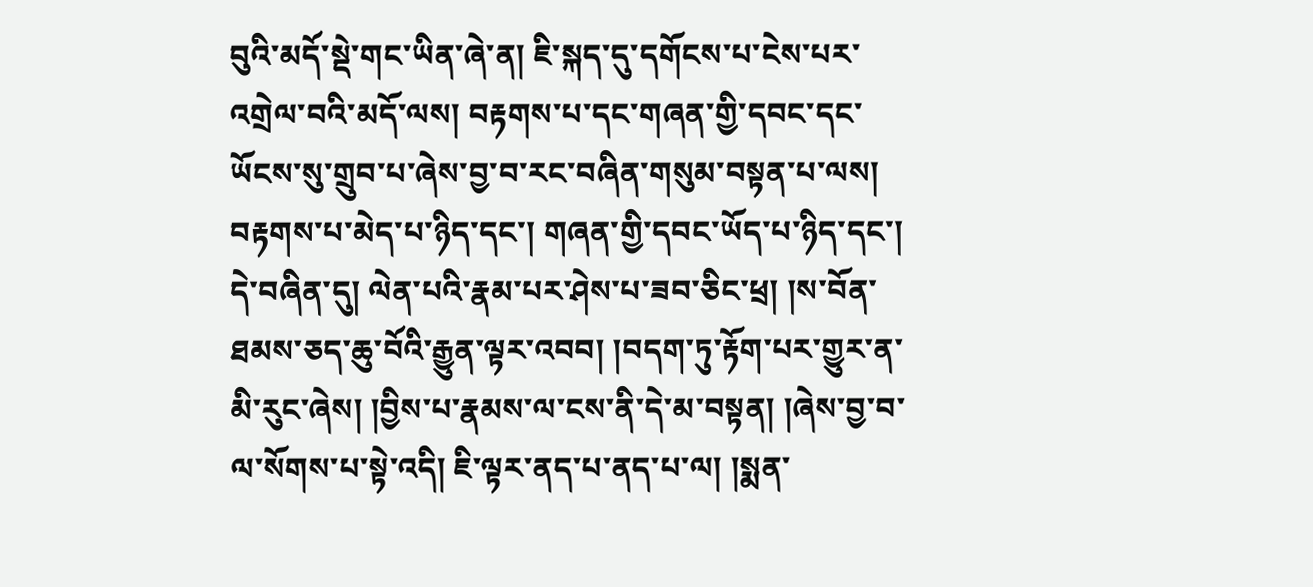བུའི་མདོ་སྡེ་གང་ཡིན་ཞེ་ན། ཇི་སྐད་དུ་དགོངས་པ་ངེས་པར་འགྲེལ་བའི་མདོ་ལས། བརྟགས་པ་དང་གཞན་གྱི་དབང་དང་ཡོངས་སུ་གྲུབ་པ་ཞེས་བྱ་བ་རང་བཞིན་གསུམ་བསྟན་པ་ལས། བརྟགས་པ་མེད་པ་ཉིད་དང་། གཞན་གྱི་དབང་ཡོད་པ་ཉིད་དང་། དེ་བཞིན་དུ། ལེན་པའི་རྣམ་པར་ཤེས་པ་ཟབ་ཅིང་ཕྲ། །ས་བོན་ཐམས་ཅད་ཆུ་བོའི་རྒྱུན་ལྟར་འབབ། །བདག་ཏུ་རྟོག་པར་གྱུར་ན་མི་རུང་ཞེས། །བྱིས་པ་རྣམས་ལ་ངས་ནི་དེ་མ་བསྟན། །ཞེས་བྱ་བ་ལ་སོགས་པ་སྟེ་འདི། ཇི་ལྟར་ནད་པ་ནད་པ་ལ། །སྨན་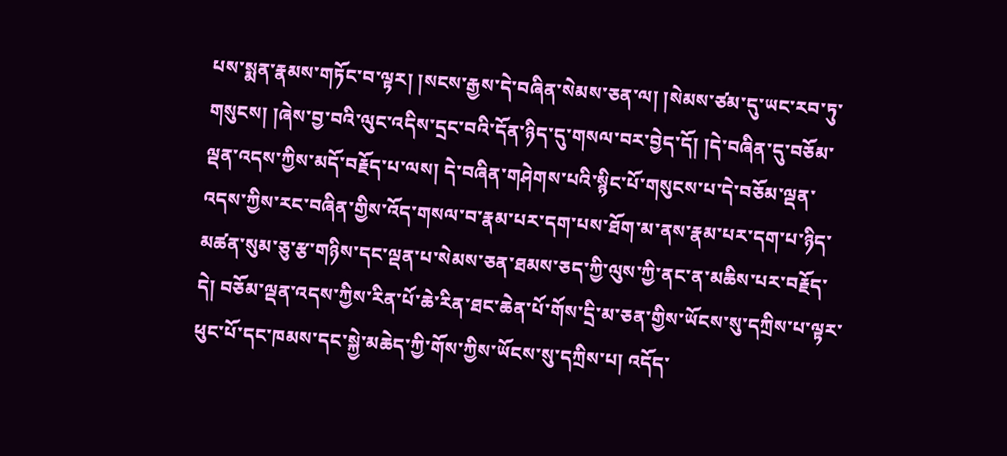པས་སྨན་རྣམས་གཏོང་བ་ལྟར། །སངས་རྒྱས་དེ་བཞིན་སེམས་ཅན་ལ། །སེམས་ཙམ་དུ་ཡང་རབ་ཏུ་གསུངས། །ཞེས་བྱ་བའི་ལུང་འདིས་དྲང་བའི་དོན་ཉིད་དུ་གསལ་བར་བྱེད་དོ། །དེ་བཞིན་དུ་བཅོམ་ལྡན་འདས་ཀྱིས་མདོ་བརྗོད་པ་ལས། དེ་བཞིན་གཤེགས་པའི་སྙིང་པོ་གསུངས་པ་དེ་བཅོམ་ལྡན་འདས་ཀྱིས་རང་བཞིན་གྱིས་འོད་གསལ་བ་རྣམ་པར་དག་པས་ཐོག་མ་ནས་རྣམ་པར་དག་པ་ཉིད་མཚན་སུམ་ཅུ་རྩ་གཉིས་དང་ལྡན་པ་སེམས་ཅན་ཐམས་ཅད་ཀྱི་ལུས་ཀྱི་ནང་ན་མཆིས་པར་བརྗོད་དེ། བཅོམ་ལྡན་འདས་ཀྱིས་རིན་པོ་ཆེ་རིན་ཐང་ཆེན་པོ་གོས་དྲི་མ་ཅན་གྱིས་ཡོངས་སུ་དཀྲིས་པ་ལྟར་ཕུང་པོ་དང་ཁམས་དང་སྐྱེ་མཆེད་ཀྱི་གོས་ཀྱིས་ཡོངས་སུ་དཀྲིས་པ། འདོད་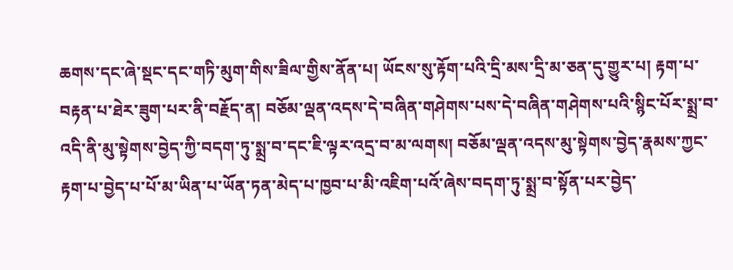ཆགས་དང་ཞེ་སྡང་དང་གཏི་མུག་གིས་ཟིལ་གྱིས་ནོན་པ། ཡོངས་སུ་རྟོག་པའི་དྲི་མས་དྲི་མ་ཅན་དུ་གྱུར་པ། རྟག་པ་བརྟན་པ་ཐེར་ཟུག་པར་ནི་བརྗོད་ན། བཅོམ་ལྡན་འདས་དེ་བཞིན་གཤེགས་པས་དེ་བཞིན་གཤེགས་པའི་སྙིང་པོར་སྨྲ་བ་འདི་ནི་མུ་སྟེགས་བྱེད་ཀྱི་བདག་ཏུ་སྨྲ་བ་དང་ཇི་ལྟར་འདྲ་བ་མ་ལགས། བཅོམ་ལྡན་འདས་མུ་སྟེགས་བྱེད་རྣམས་ཀྱང་རྟག་པ་བྱེད་པ་པོ་མ་ཡིན་པ་ཡོན་ཏན་མེད་པ་ཁྱབ་པ་མི་འཇིག་པའོ་ཞེས་བདག་ཏུ་སྨྲ་བ་སྟོན་པར་བྱེད་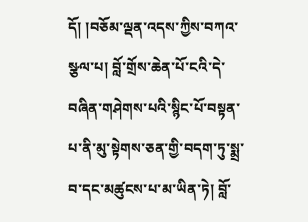དོ། །བཅོམ་ལྡན་འདས་ཀྱིས་བཀའ་སྩལ་པ། བློ་གྲོས་ཆེན་པོ་ངའི་དེ་བཞིན་གཤེགས་པའི་སྙིང་པོ་བསྟན་པ་ནི་མུ་སྟེགས་ཅན་གྱི་བདག་ཏུ་སྨྲ་བ་དང་མཚུངས་པ་མ་ཡིན་ཏེ། བློ་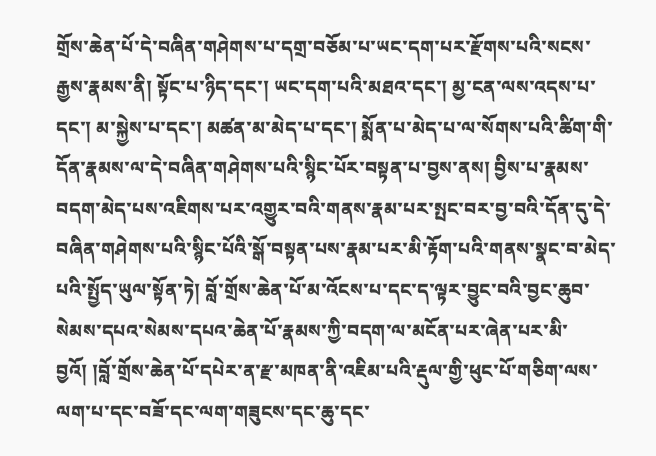གྲོས་ཆེན་པོ་དེ་བཞིན་གཤེགས་པ་དགྲ་བཅོམ་པ་ཡང་དག་པར་རྫོགས་པའི་སངས་རྒྱས་རྣམས་ནི། སྟོང་པ་ཉིད་དང་། ཡང་དག་པའི་མཐའ་དང་། མྱ་ངན་ལས་འདས་པ་དང་། མ་སྐྱེས་པ་དང་། མཚན་མ་མེད་པ་དང་། སྨོན་པ་མེད་པ་ལ་སོགས་པའི་ཚིག་གི་དོན་རྣམས་ལ་དེ་བཞིན་གཤེགས་པའི་སྙིང་པོར་བསྟན་པ་བྱས་ནས། བྱིས་པ་རྣམས་བདག་མེད་པས་འཇིགས་པར་འགྱུར་བའི་གནས་རྣམ་པར་སྤང་བར་བྱ་བའི་དོན་དུ་དེ་བཞིན་གཤེགས་པའི་སྙིང་པོའི་སྒོ་བསྟན་པས་རྣམ་པར་མི་རྟོག་པའི་གནས་སྣང་བ་མེད་པའི་སྤྱོད་ཡུལ་སྟོན་ཏེ། བློ་གྲོས་ཆེན་པོ་མ་འོངས་པ་དང་ད་ལྟར་བྱུང་བའི་བྱང་ཆུབ་སེམས་དཔའ་སེམས་དཔའ་ཆེན་པོ་རྣམས་ཀྱི་བདག་ལ་མངོན་པར་ཞེན་པར་མི་བྱའོ། །བློ་གྲོས་ཆེན་པོ་དཔེར་ན་རྫ་མཁན་ནི་འཇིམ་པའི་རྡུལ་གྱི་ཕུང་པོ་གཅིག་ལས་ལག་པ་དང་བཟོ་དང་ལག་གཟུངས་དང་ཆུ་དང་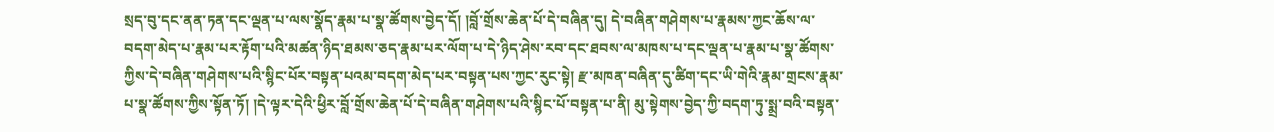སྲད་བུ་དང་ནན་ཏན་དང་ལྡན་པ་ལས་སྣོད་རྣམ་པ་སྣ་ཚོགས་བྱེད་དོ། །བློ་གྲོས་ཆེན་པོ་དེ་བཞིན་དུ། དེ་བཞིན་གཤེགས་པ་རྣམས་ཀྱང་ཆོས་ལ་བདག་མེད་པ་རྣམ་པར་རྟོག་པའི་མཚན་ཉིད་ཐམས་ཅད་རྣམ་པར་ལོག་པ་དེ་ཉིད་ཤེས་རབ་དང་ཐབས་ལ་མཁས་པ་དང་ལྡན་པ་རྣམ་པ་སྣ་ཚོགས་ཀྱིས་དེ་བཞིན་གཤེགས་པའི་སྙིང་པོར་བསྟན་པའམ་བདག་མེད་པར་བསྟན་པས་ཀྱང་རུང་སྟེ། རྫ་མཁན་བཞིན་དུ་ཚིག་དང་ཡི་གེའི་རྣམ་གྲངས་རྣམ་པ་སྣ་ཚོགས་ཀྱིས་སྟོན་ཏོ། །དེ་ལྟར་དེའི་ཕྱིར་བློ་གྲོས་ཆེན་པོ་དེ་བཞིན་གཤེགས་པའི་སྙིང་པོ་བསྟན་པ་ནི། མུ་སྟེགས་བྱེད་ཀྱི་བདག་ཏུ་སྨྲ་བའི་བསྟན་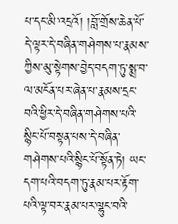པ་དང་མི་འདྲའོ། །བློ་གྲོས་ཆེན་པོ་དེ་ལྟར་དེ་བཞིན་གཤེགས་པ་རྣམས་ཀྱིས་མུ་སྟེགས་བྱེད་བདག་ཏུ་སྨྲ་བ་ལ་མངོན་པར་ཞེན་པ་རྣམས་དྲང་བའི་ཕྱིར་དེ་བཞིན་གཤེགས་པའི་སྙིང་པོ་བསྟན་པས་དེ་བཞིན་གཤེགས་པའི་སྙིང་པོ་སྟོན་ཏེ། ཡང་དག་པའི་བདག་ཏུ་རྣམ་པར་རྟོག་པའི་ལྟ་བར་རྣམ་པར་ལྷུང་བའི་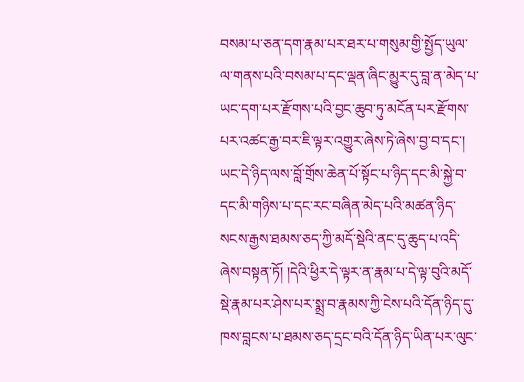བསམ་པ་ཅན་དག་རྣམ་པར་ཐར་པ་གསུམ་གྱི་སྤྱོད་ཡུལ་ལ་གནས་པའི་བསམ་པ་དང་ལྡན་ཞིང་མྱུར་དུ་བླ་ན་མེད་པ་ཡང་དག་པར་རྫོགས་པའི་བྱང་ཆུབ་ཏུ་མངོན་པར་རྫོགས་པར་འཚང་རྒྱ་བར་ཇི་ལྟར་འགྱུར་ཞེས་ཏེ་ཞེས་བྱ་བ་དང་། ཡང་དེ་ཉིད་ལས་བློ་གྲོས་ཆེན་པོ་སྟོང་པ་ཉིད་དང་མི་སྐྱེ་བ་དང་མི་གཉིས་པ་དང་རང་བཞིན་མེད་པའི་མཚན་ཉིད་སངས་རྒྱས་ཐམས་ཅད་ཀྱི་མདོ་སྡེའི་ནང་དུ་ཆུད་པ་འདི་ཞེས་བསྟན་ཏོ། །དེའི་ཕྱིར་དེ་ལྟར་ན་རྣམ་པ་དེ་ལྟ་བུའི་མདོ་སྡེ་རྣམ་པར་ཤེས་པར་སྨྲ་བ་རྣམས་ཀྱི་ངེས་པའི་དོན་ཉིད་དུ་ཁས་བླངས་པ་ཐམས་ཅད་དྲང་བའི་དོན་ཉིད་ཡིན་པར་ལུང་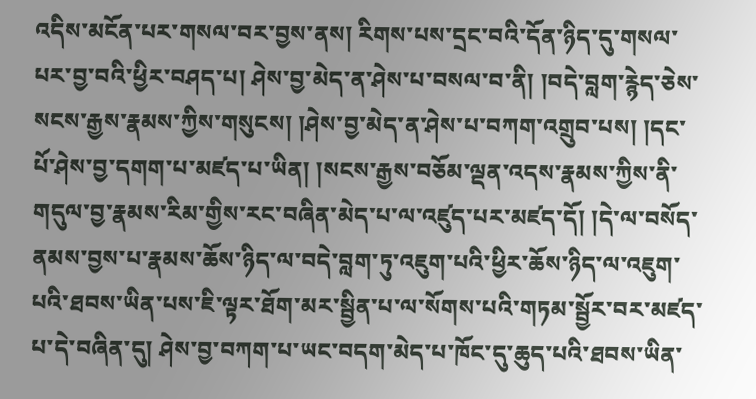འདིས་མངོན་པར་གསལ་བར་བྱས་ནས། རིགས་པས་དྲང་བའི་དོན་ཉིད་དུ་གསལ་པར་བྱ་བའི་ཕྱིར་བཤད་པ། ཤེས་བྱ་མེད་ན་ཤེས་པ་བསལ་བ་ནི། །བདེ་བླག་རྙེད་ཅེས་སངས་རྒྱས་རྣམས་ཀྱིས་གསུངས། །ཤེས་བྱ་མེད་ན་ཤེས་པ་བཀག་འགྲུབ་པས། །དང་པོ་ཤེས་བྱ་དགག་པ་མཛད་པ་ཡིན། །སངས་རྒྱས་བཅོམ་ལྡན་འདས་རྣམས་ཀྱིས་ནི་གདུལ་བྱ་རྣམས་རིམ་གྱིས་རང་བཞིན་མེད་པ་ལ་འཛུད་པར་མཛད་དོ། །དེ་ལ་བསོད་ནམས་བྱས་པ་རྣམས་ཆོས་ཉིད་ལ་བདེ་བླག་ཏུ་འཇུག་པའི་ཕྱིར་ཆོས་ཉིད་ལ་འཇུག་པའི་ཐབས་ཡིན་པས་ཇི་ལྟར་ཐོག་མར་སྦྱིན་པ་ལ་སོགས་པའི་གཏམ་སྦྱོར་བར་མཛད་པ་དེ་བཞིན་དུ། ཤེས་བྱ་བཀག་པ་ཡང་བདག་མེད་པ་ཁོང་དུ་ཆུད་པའི་ཐབས་ཡིན་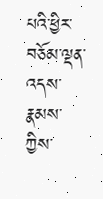པའི་ཕྱིར་བཅོམ་ལྡན་འདས་རྣམས་ཀྱིས་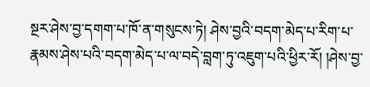སྔར་ཤེས་བྱ་དགག་པ་ཁོ་ན་གསུངས་ཏེ། ཤེས་བྱའི་བདག་མེད་པ་རིག་པ་རྣམས་ཤེས་པའི་བདག་མེད་པ་ལ་བདེ་བླག་ཏུ་འཇུག་པའི་ཕྱིར་རོ། །ཤེས་བྱ་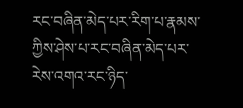རང་བཞིན་མེད་པར་རིག་པ་རྣམས་ཀྱིས་ཤེས་པ་རང་བཞིན་མེད་པར་རེས་འགའ་རང་ཉིད་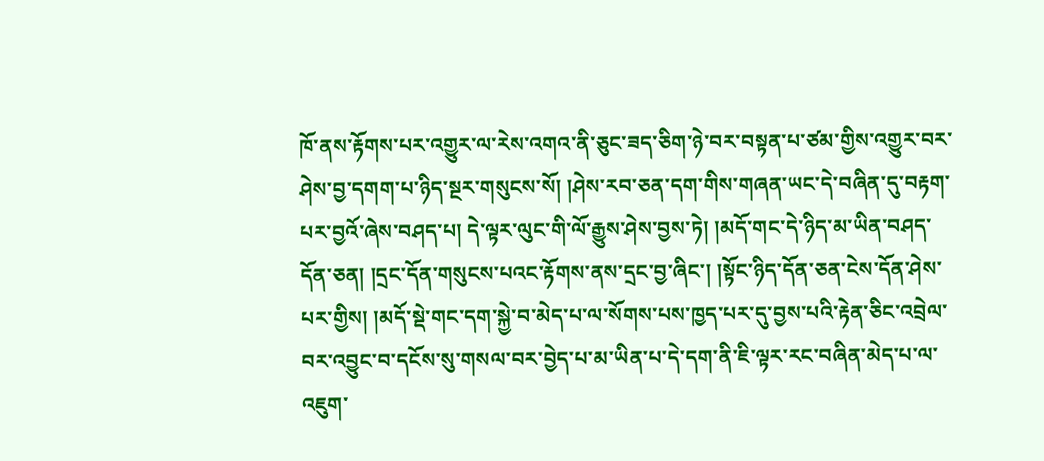ཁོ་ནས་རྟོགས་པར་འགྱུར་ལ་རེས་འགའ་ནི་ཅུང་ཟད་ཅིག་ཉེ་བར་བསྟན་པ་ཙམ་གྱིས་འགྱུར་བར་ཤེས་བྱ་དགག་པ་ཉིད་སྔར་གསུངས་སོ། །ཤེས་རབ་ཅན་དག་གིས་གཞན་ཡང་དེ་བཞིན་དུ་བརྟག་པར་བྱའོ་ཞེས་བཤད་པ། དེ་ལྟར་ལུང་གི་ལོ་རྒྱུས་ཤེས་བྱས་ཏེ། །མདོ་གང་དེ་ཉིད་མ་ཡིན་བཤད་དོན་ཅན། །དྲང་དོན་གསུངས་པའང་རྟོགས་ནས་དྲང་བྱ་ཞིང་། །སྟོང་ཉིད་དོན་ཅན་ངེས་དོན་ཤེས་པར་གྱིས། །མདོ་སྡེ་གང་དག་སྐྱེ་བ་མེད་པ་ལ་སོགས་པས་ཁྱད་པར་དུ་བྱས་པའི་རྟེན་ཅིང་འབྲེལ་བར་འབྱུང་བ་དངོས་སུ་གསལ་བར་བྱེད་པ་མ་ཡིན་པ་དེ་དག་ནི་ཇི་ལྟར་རང་བཞིན་མེད་པ་ལ་འཇུག་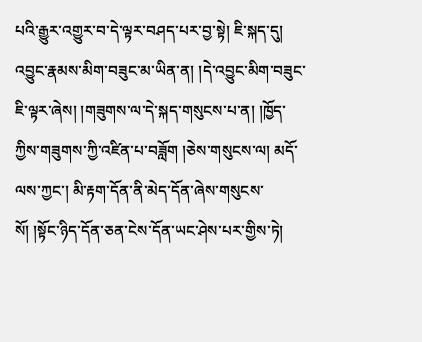པའི་རྒྱུར་འགྱུར་བ་དེ་ལྟར་བཤད་པར་བྱ་སྟེ། ཇི་སྐད་དུ། འབྱུང་རྣམས་མིག་བཟུང་མ་ཡིན་ན། །དེ་འབྱུང་མིག་བཟུང་ཇི་ལྟར་ཞེས། །གཟུགས་ལ་དེ་སྐད་གསུངས་པ་ན། །ཁྱོད་ཀྱིས་གཟུགས་ཀྱི་འཛིན་པ་བཟློག །ཅེས་གསུངས་ལ། མདོ་ལས་ཀྱང་། མི་རྟག་དོན་ནི་མེད་དོན་ཞེས་གསུངས་སོ། །སྟོང་ཉིད་དོན་ཅན་ངེས་དོན་ཡང་ཤེས་པར་གྱིས་ཏེ།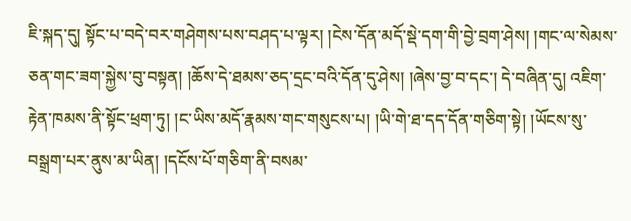ཇི་སྐད་དུ། སྟོང་པ་བདེ་བར་གཤེགས་པས་བཤད་པ་ལྟར། །ངེས་དོན་མདོ་སྡེ་དག་གི་བྱེ་བྲག་ཤེས། །གང་ལ་སེམས་ཅན་གང་ཟག་སྐྱེས་བུ་བསྟན། །ཆོས་དེ་ཐམས་ཅད་དྲང་བའི་དོན་དུ་ཤེས། །ཞེས་བྱ་བ་དང་། དེ་བཞིན་དུ། འཇིག་རྟེན་ཁམས་ནི་སྟོང་ཕྲག་ཏུ། །ང་ཡིས་མདོ་རྣམས་གང་གསུངས་པ། །ཡི་གེ་ཐ་དད་དོན་གཅིག་སྟེ། །ཡོངས་སུ་བསྒྲག་པར་ནུས་མ་ཡིན། །དངོས་པོ་གཅིག་ནི་བསམ་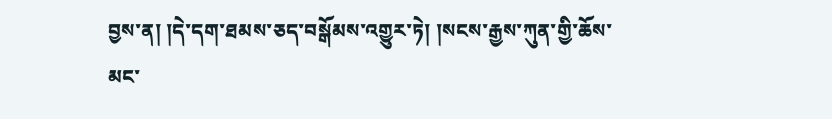བྱས་ན། །དེ་དག་ཐམས་ཅད་བསྒོམས་འགྱུར་ཏེ། །སངས་རྒྱས་ཀུན་གྱི་ཆོས་མང་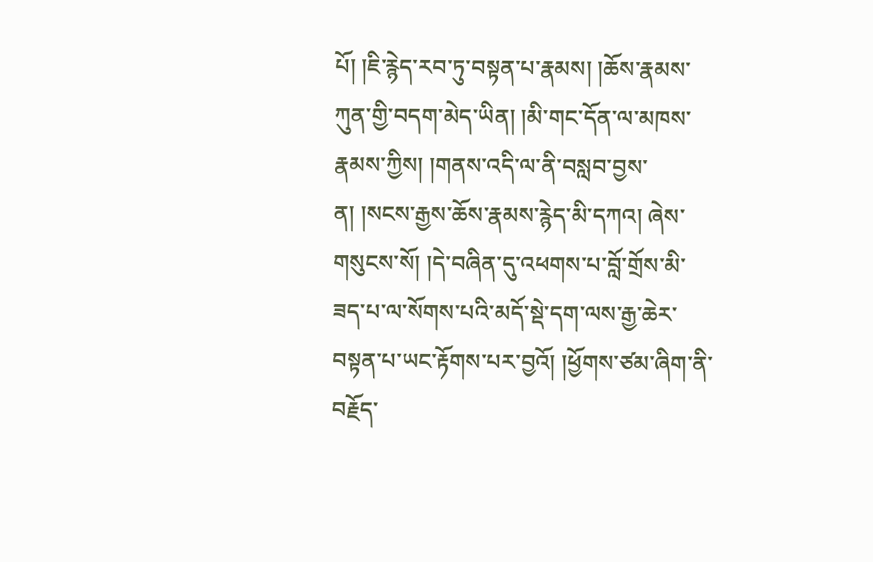པོ། །ཇི་རྙེད་རབ་ཏུ་བསྟན་པ་རྣམས། །ཆོས་རྣམས་ཀུན་གྱི་བདག་མེད་ཡིན། །མི་གང་དོན་ལ་མཁས་རྣམས་ཀྱིས། །གནས་འདི་ལ་ནི་བསླབ་བྱས་ན། །སངས་རྒྱས་ཆོས་རྣམས་རྙེད་མི་དཀའ། ཞེས་གསུངས་སོ། །དེ་བཞིན་དུ་འཕགས་པ་བློ་གྲོས་མི་ཟད་པ་ལ་སོགས་པའི་མདོ་སྡེ་དག་ལས་རྒྱ་ཆེར་བསྟན་པ་ཡང་རྟོགས་པར་བྱའོ། །ཕྱོགས་ཙམ་ཞིག་ནི་བརྗོད་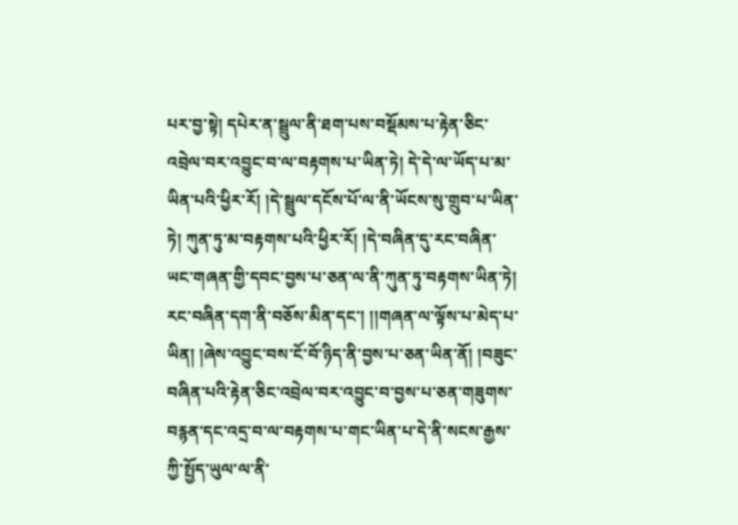པར་བྱ་སྟེ། དཔེར་ན་སྦྲུལ་ནི་ཐག་པས་བསྡོམས་པ་རྟེན་ཅིང་འབྲེལ་བར་འབྱུང་བ་ལ་བརྟགས་པ་ཡིན་ཏེ། དེ་དེ་ལ་ཡོད་པ་མ་ཡིན་པའི་ཕྱིར་རོ། །དེ་སྦྲུལ་དངོས་པོ་ལ་ནི་ཡོངས་སུ་གྲུབ་པ་ཡིན་ཏེ། ཀུན་ཏུ་མ་བརྟགས་པའི་ཕྱིར་རོ། །དེ་བཞིན་དུ་རང་བཞིན་ཡང་གཞན་གྱི་དབང་བྱས་པ་ཅན་ལ་ནི་ཀུན་ཏུ་བརྟགས་ཡིན་ཏེ། རང་བཞིན་དག་ནི་བཅོས་མིན་དང་། །།གཞན་ལ་ལྟོས་པ་མེད་པ་ཡིན། །ཞེས་འབྱུང་བས་ངོ་བོ་ཉིད་ནི་བྱས་པ་ཅན་ཡིན་ནོ། །བཟུང་བཞིན་པའི་རྟེན་ཅིང་འབྲེལ་བར་འབྱུང་བ་བྱས་པ་ཅན་གཟུགས་བརྙན་དང་འདྲ་བ་ལ་བརྟགས་པ་གང་ཡིན་པ་དེ་ནི་སངས་རྒྱས་ཀྱི་སྤྱོད་ཡུལ་ལ་ནི་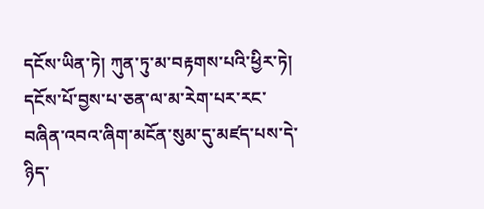དངོས་ཡིན་ཏེ། ཀུན་ཏུ་མ་བརྟགས་པའི་ཕྱིར་ཏེ། དངོས་པོ་བྱས་པ་ཅན་ལ་མ་རེག་པར་རང་བཞིན་འབའ་ཞིག་མངོན་སུམ་དུ་མཛད་པས་དེ་ཉིད་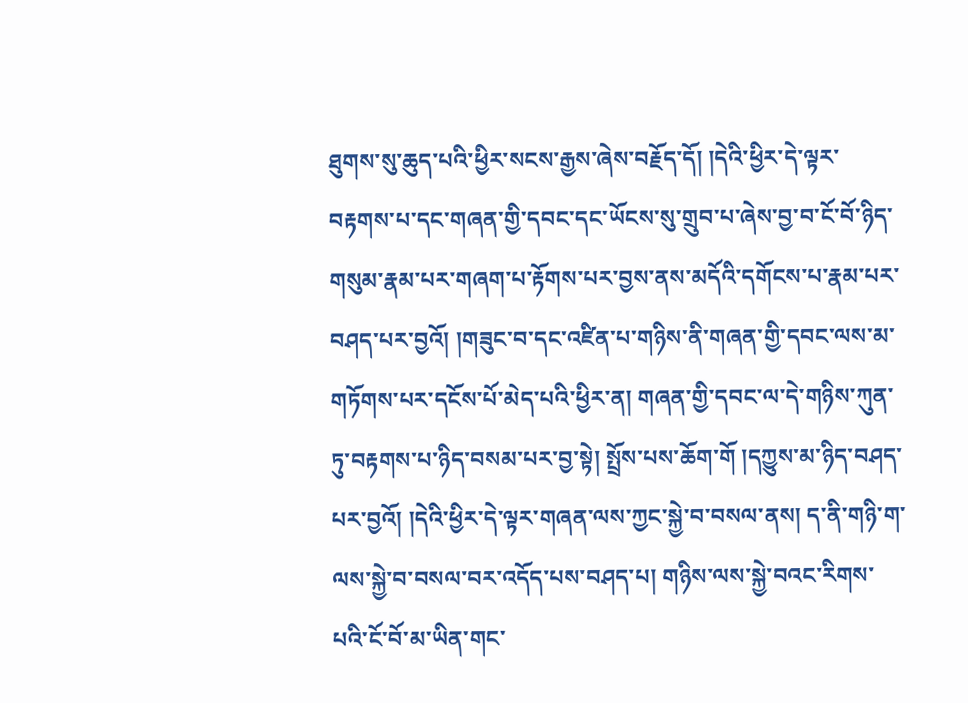ཐུགས་སུ་ཆུད་པའི་ཕྱིར་སངས་རྒྱས་ཞེས་བརྗོད་དོ། །དེའི་ཕྱིར་དེ་ལྟར་བརྟགས་པ་དང་གཞན་གྱི་དབང་དང་ཡོངས་སུ་གྲུབ་པ་ཞེས་བྱ་བ་ངོ་བོ་ཉིད་གསུམ་རྣམ་པར་གཞག་པ་རྟོགས་པར་བྱས་ནས་མདོའི་དགོངས་པ་རྣམ་པར་བཤད་པར་བྱའོ། །གཟུང་བ་དང་འཛིན་པ་གཉིས་ནི་གཞན་གྱི་དབང་ལས་མ་གཏོགས་པར་དངོས་པོ་མེད་པའི་ཕྱིར་ན། གཞན་གྱི་དབང་ལ་དེ་གཉིས་ཀུན་ཏུ་བརྟགས་པ་ཉིད་བསམ་པར་བྱ་སྟེ། སྤྲོས་པས་ཆོག་གོ །དཀྱུས་མ་ཉིད་བཤད་པར་བྱའོ། །དེའི་ཕྱིར་དེ་ལྟར་གཞན་ལས་ཀྱང་སྐྱེ་བ་བསལ་ནས། ད་ནི་གཉི་ག་ལས་སྐྱེ་བ་བསལ་བར་འདོད་པས་བཤད་པ། གཉིས་ལས་སྐྱེ་བའང་རིགས་པའི་ངོ་བོ་མ་ཡིན་གང་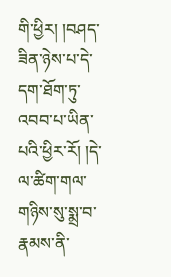གི་ཕྱིར། །བཤད་ཟིན་ཉེས་པ་དེ་དག་ཐོག་ཏུ་འབབ་པ་ཡིན་པའི་ཕྱིར་རོ། །དེ་ལ་ཚིག་གལ་གཉིས་སུ་སྨྲ་བ་རྣམས་ནི་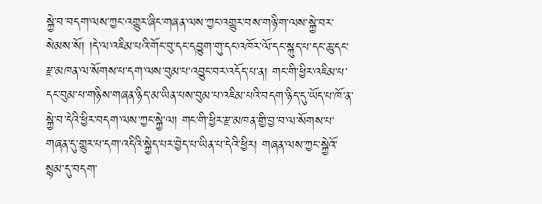སྐྱེ་བ་བདག་ལས་ཀྱང་འགྱུར་ཞིང་གཞན་ལས་ཀྱང་འགྱུར་བས་གཉི་ག་ལས་སྐྱེ་བར་སེམས་སོ། །དེ་ལ་འཇིམ་པའི་གོང་བུ་དང་དབྱུག་གུ་དང་འཁོར་ལོ་དང་སྐུད་པ་དང་ཆུ་དང་རྫ་མཁན་ལ་སོགས་པ་དག་ལས་བུམ་པ་འབྱུང་བར་འདོད་པ་ན། གང་གི་ཕྱིར་འཇིམ་པ་དང་བུམ་པ་གཉིས་གཞན་ཉིད་མ་ཡིན་པས་བུམ་པ་འཇིམ་པའི་བདག་ཉིད་དུ་ཡོད་པ་ཁོ་ན་སྐྱེ་བ་དེའི་ཕྱིར་བདག་ལས་ཀྱང་སྐྱེ་ལ། གང་གི་ཕྱིར་རྫ་མཁན་གྱི་བྱ་བ་ལ་སོགས་པ་གཞན་དུ་གྱུར་པ་དག་འདིའི་སྐྱེད་པར་བྱེད་པ་ཡིན་པ་དེའི་ཕྱིར། གཞན་ལས་ཀྱང་སྐྱེའོ་སྙམ་དུ་བདག་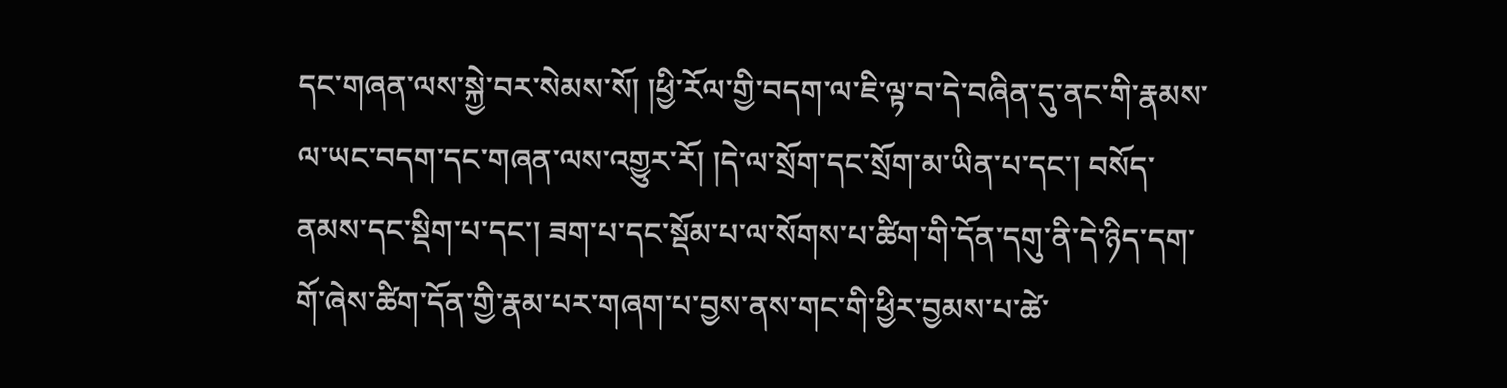དང་གཞན་ལས་སྐྱེ་བར་སེམས་སོ། །ཕྱི་རོལ་གྱི་བདག་ལ་ཇི་ལྟ་བ་དེ་བཞིན་དུ་ནང་གི་རྣམས་ལ་ཡང་བདག་དང་གཞན་ལས་འགྱུར་རོ། །དེ་ལ་སྲོག་དང་སྲོག་མ་ཡིན་པ་དང་། བསོད་ནམས་དང་སྡིག་པ་དང་། ཟག་པ་དང་སྡོམ་པ་ལ་སོགས་པ་ཚིག་གི་དོན་དགུ་ནི་དེ་ཉིད་དག་གོ་ཞེས་ཚིག་དོན་གྱི་རྣམ་པར་གཞག་པ་བྱས་ནས་གང་གི་ཕྱིར་བྱམས་པ་ཚེ་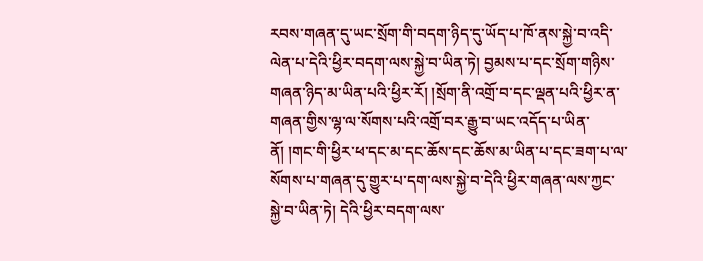རབས་གཞན་དུ་ཡང་སྲོག་གི་བདག་ཉིད་དུ་ཡོད་པ་ཁོ་ནས་སྐྱེ་བ་འདི་ལེན་པ་དེའི་ཕྱིར་བདག་ལས་སྐྱེ་བ་ཡིན་ཏེ། བྱམས་པ་དང་སྲོག་གཉིས་གཞན་ཉིད་མ་ཡིན་པའི་ཕྱིར་རོ། །སྲོག་ནི་འགྲོ་བ་དང་ལྡན་པའི་ཕྱིར་ན་གཞན་གྱིས་ལྷ་ལ་སོགས་པའི་འགྲོ་བར་རྒྱུ་བ་ཡང་འདོད་པ་ཡིན་ནོ། །གང་གི་ཕྱིར་ཕ་དང་མ་དང་ཆོས་དང་ཆོས་མ་ཡིན་པ་དང་ཟག་པ་ལ་སོགས་པ་གཞན་དུ་གྱུར་པ་དག་ལས་སྐྱེ་བ་དེའི་ཕྱིར་གཞན་ལས་ཀྱང་སྐྱེ་བ་ཡིན་ཏེ། དེའི་ཕྱིར་བདག་ལས་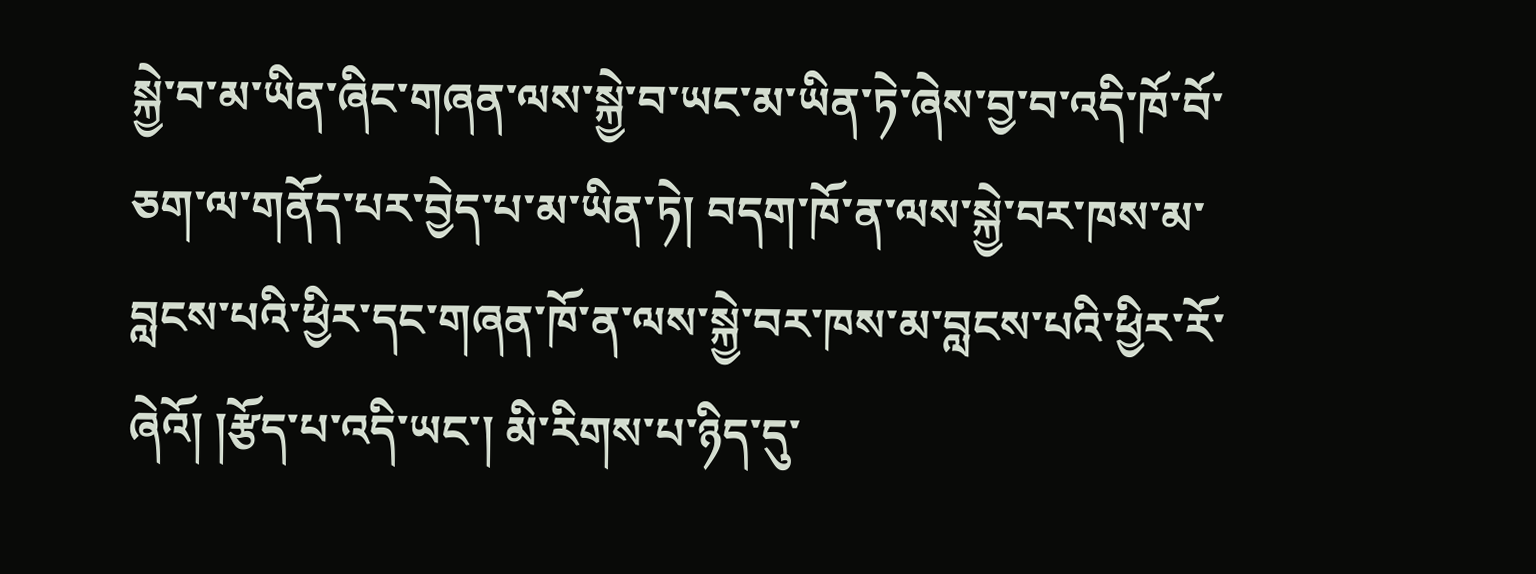སྐྱེ་བ་མ་ཡིན་ཞིང་གཞན་ལས་སྐྱེ་བ་ཡང་མ་ཡིན་ཏེ་ཞེས་བྱ་བ་འདི་ཁོ་བོ་ཅག་ལ་གནོད་པར་བྱེད་པ་མ་ཡིན་ཏེ། བདག་ཁོ་ན་ལས་སྐྱེ་བར་ཁས་མ་བླངས་པའི་ཕྱིར་དང་གཞན་ཁོ་ན་ལས་སྐྱེ་བར་ཁས་མ་བླངས་པའི་ཕྱིར་རོ་ཞེའོ། །རྩོད་པ་འདི་ཡང་། མི་རིགས་པ་ཉིད་དུ་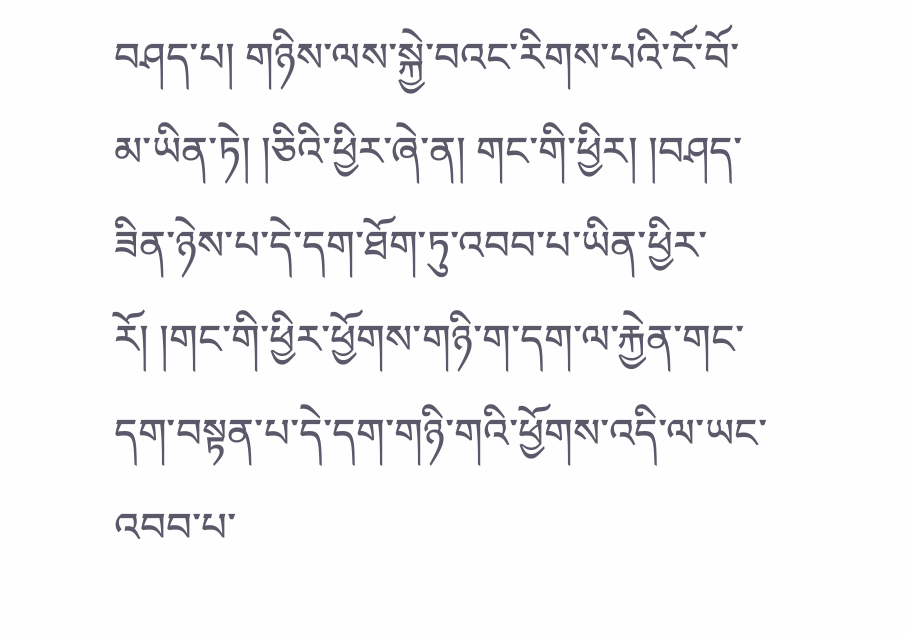བཤད་པ། གཉིས་ལས་སྐྱེ་བའང་རིགས་པའི་ངོ་བོ་མ་ཡིན་ཏེ། །ཅིའི་ཕྱིར་ཞེ་ན། གང་གི་ཕྱིར། །བཤད་ཟིན་ཉེས་པ་དེ་དག་ཐོག་ཏུ་འབབ་པ་ཡིན་ཕྱིར་རོ། །གང་གི་ཕྱིར་ཕྱོགས་གཉི་ག་དག་ལ་རྐྱེན་གང་དག་བསྟན་པ་དེ་དག་གཉི་གའི་ཕྱོགས་འདི་ལ་ཡང་འབབ་པ་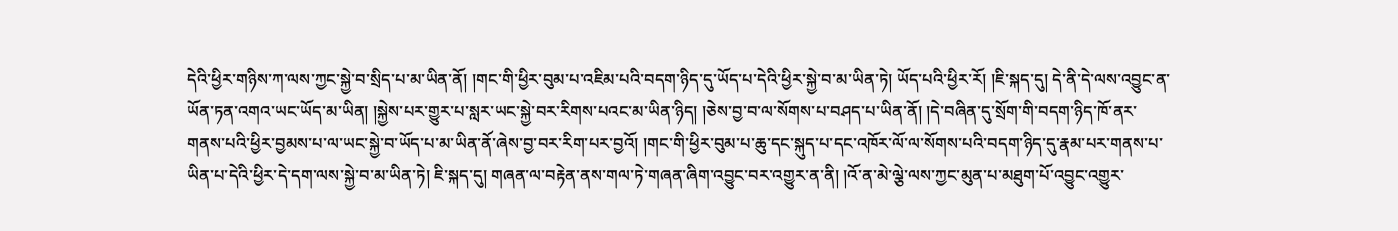དེའི་ཕྱིར་གཉིས་ཀ་ལས་ཀྱང་སྐྱེ་བ་སྲིད་པ་མ་ཡིན་ནོ། །གང་གི་ཕྱིར་བུམ་པ་འཇིམ་པའི་བདག་ཉིད་དུ་ཡོད་པ་དེའི་ཕྱིར་སྐྱེ་བ་མ་ཡིན་ཏེ། ཡོད་པའི་ཕྱིར་རོ། །ཇི་སྐད་དུ། དེ་ནི་དེ་ལས་འབྱུང་ན་ཡོན་ཏན་འགའ་ཡང་ཡོད་མ་ཡིན། །སྐྱེས་པར་གྱུར་པ་སླར་ཡང་སྐྱེ་བར་རིགས་པའང་མ་ཡིན་ཉིད། །ཅེས་བྱ་བ་ལ་སོགས་པ་བཤད་པ་ཡིན་ནོ། །དེ་བཞིན་དུ་སྲོག་གི་བདག་ཉིད་ཁོ་ནར་གནས་པའི་ཕྱིར་བྱམས་པ་ལ་ཡང་སྐྱེ་བ་ཡོད་པ་མ་ཡིན་ནོ་ཞེས་བྱ་བར་རིག་པར་བྱའོ། །གང་གི་ཕྱིར་བུམ་པ་ཆུ་དང་སྐུད་པ་དང་འཁོར་ལོ་ལ་སོགས་པའི་བདག་ཉིད་དུ་རྣམ་པར་གནས་པ་ཡིན་པ་དེའི་ཕྱིར་དེ་དག་ལས་སྐྱེ་བ་མ་ཡིན་ཏེ། ཇི་སྐད་དུ། གཞན་ལ་བརྟེན་ནས་གལ་ཏེ་གཞན་ཞིག་འབྱུང་བར་འགྱུར་ན་ནི། །འོ་ན་མེ་ལྕེ་ལས་ཀྱང་མུན་པ་མཐུག་པོ་འབྱུང་འགྱུར་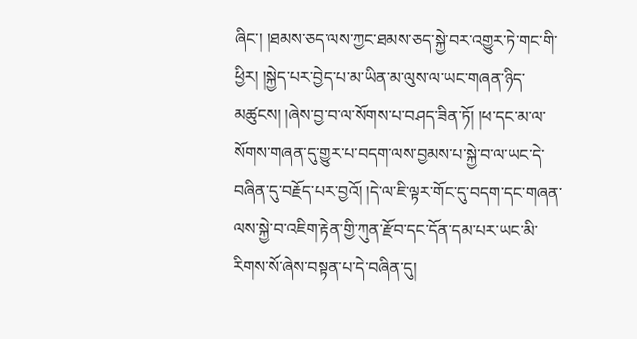ཞིང་། །ཐམས་ཅད་ལས་ཀྱང་ཐམས་ཅད་སྐྱེ་བར་འགྱུར་ཏེ་གང་གི་ཕྱིར། །སྐྱེད་པར་བྱེད་པ་མ་ཡིན་མ་ལུས་ལ་ཡང་གཞན་ཉིད་མཚུངས། །ཞེས་བྱ་བ་ལ་སོགས་པ་བཤད་ཟིན་ཏོ། །ཕ་དང་མ་ལ་སོགས་གཞན་དུ་གྱུར་པ་བདག་ལས་བྱམས་པ་སྐྱེ་བ་ལ་ཡང་དེ་བཞིན་དུ་བརྗོད་པར་བྱའོ། །དེ་ལ་ཇི་ལྟར་གོང་དུ་བདག་དང་གཞན་ལས་སྐྱེ་བ་འཇིག་རྟེན་གྱི་ཀུན་རྫོབ་དང་དོན་དམ་པར་ཡང་མི་རིགས་སོ་ཞེས་བསྟན་པ་དེ་བཞིན་དུ།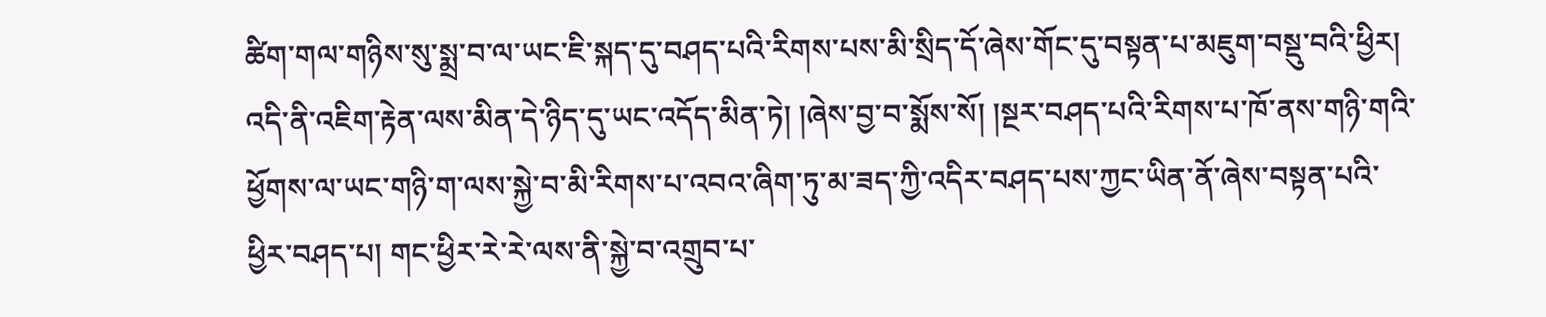ཚིག་གལ་གཉིས་སུ་སྨྲ་བ་ལ་ཡང་ཇི་སྐད་དུ་བཤད་པའི་རིགས་པས་མི་སྲིད་དོ་ཞེས་གོང་དུ་བསྟན་པ་མཇུག་བསྡུ་བའི་ཕྱིར། འདི་ནི་འཇིག་རྟེན་ལས་མིན་དེ་ཉིད་དུ་ཡང་འདོད་མིན་ཏེ། །ཞེས་བྱ་བ་སྨོས་སོ། །སྔར་བཤད་པའི་རིགས་པ་ཁོ་ནས་གཉི་གའི་ཕྱོགས་ལ་ཡང་གཉི་ག་ལས་སྐྱེ་བ་མི་རིགས་པ་འབའ་ཞིག་ཏུ་མ་ཟད་ཀྱི་འདིར་བཤད་པས་ཀྱང་ཡིན་ནོ་ཞེས་བསྟན་པའི་ཕྱིར་བཤད་པ། གང་ཕྱིར་རེ་རེ་ལས་ནི་སྐྱེ་བ་འགྲུབ་པ་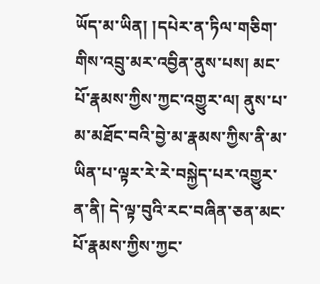ཡོད་མ་ཡིན། །དཔེར་ན་ཏིལ་གཅིག་གིས་འབྲུ་མར་འབྱིན་ནུས་པས། མང་པོ་རྣམས་ཀྱིས་ཀྱང་འགྱུར་ལ། ནུས་པ་མ་མཐོང་བའི་བྱེ་མ་རྣམས་ཀྱིས་ནི་མ་ཡིན་པ་ལྟར་རེ་རེ་བསྐྱེད་པར་འགྱུར་ན་ནི། དེ་ལྟ་བུའི་རང་བཞིན་ཅན་མང་པོ་རྣམས་ཀྱིས་ཀྱང་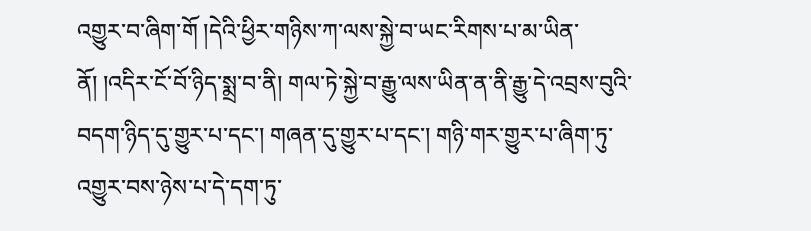འགྱུར་བ་ཞིག་གོ །དེའི་ཕྱིར་གཉིས་ཀ་ལས་སྐྱེ་བ་ཡང་རིགས་པ་མ་ཡིན་ནོ། །འདིར་ངོ་བོ་ཉིད་སྨྲ་བ་ནི། གལ་ཏེ་སྐྱེ་བ་རྒྱུ་ལས་ཡིན་ན་ནི་རྒྱུ་དེ་འབྲས་བུའི་བདག་ཉིད་དུ་གྱུར་པ་དང་། གཞན་དུ་གྱུར་པ་དང་། གཉི་གར་གྱུར་པ་ཞིག་ཏུ་འགྱུར་བས་ཉེས་པ་དེ་དག་ཏུ་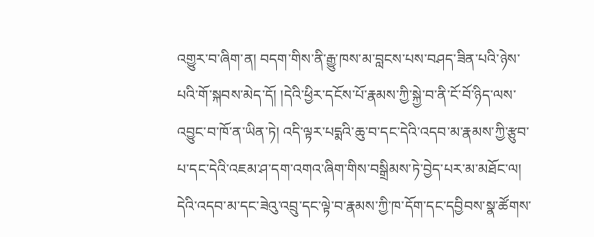འགྱུར་བ་ཞིག་ན། བདག་གིས་ནི་རྒྱུ་ཁས་མ་བླངས་པས་བཤད་ཟིན་པའི་ཉེས་པའི་གོ་སྐབས་མེད་དོ། །དེའི་ཕྱིར་དངོས་པོ་རྣམས་ཀྱི་སྐྱེ་བ་ནི་ངོ་བོ་ཉིད་ལས་འབྱུང་བ་ཁོ་ན་ཡིན་ཏེ། འདི་ལྟར་པདྨའི་ཆུ་བ་དང་དེའི་འདབ་མ་རྣམས་ཀྱི་རྩུབ་པ་དང་དེའི་འཇམ་ཤ་དག་འགའ་ཞིག་གིས་བསྒྲིམས་ཏེ་བྱེད་པར་མ་མཐོང་ལ། དེའི་འདབ་མ་དང་ཟེའུ་འབྲུ་དང་ལྟེ་བ་རྣམས་ཀྱི་ཁ་དོག་དང་དབྱིབས་སྣ་ཚོགས་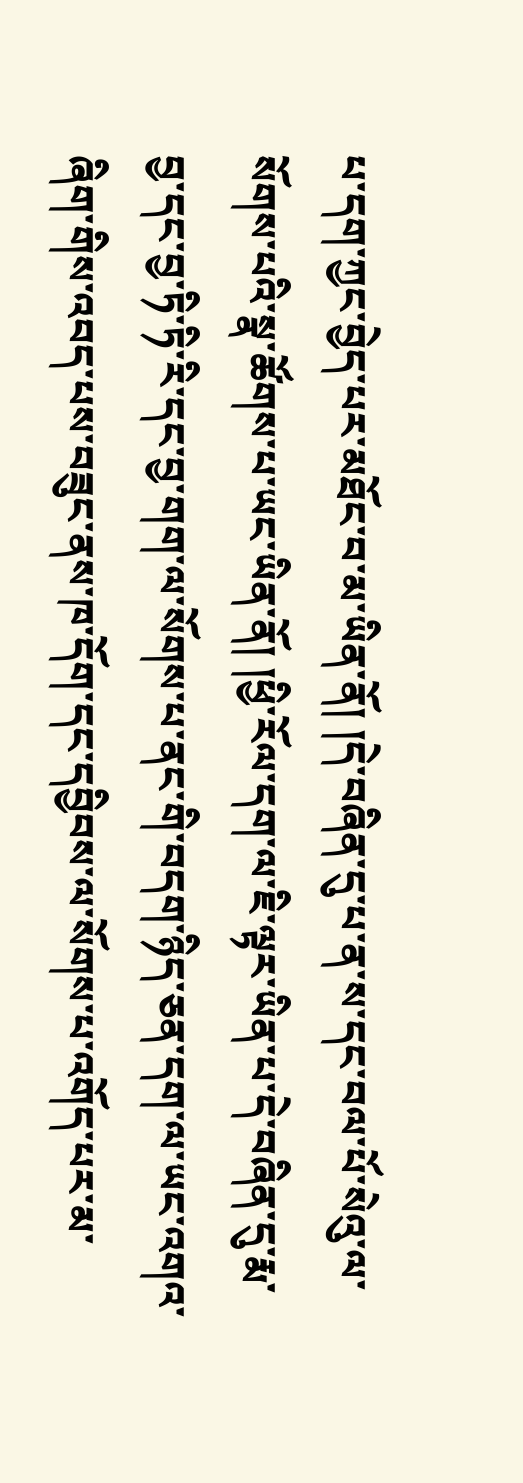པ་དག་ཀྱང་བྱེད་པར་མཐོང་བ་མ་ཡིན་ནོ། །དེ་བཞིན་དུ་པ་ན་ས་དང་བལ་པོ་སེའུ་ལ་སོགས་པའི་སྣ་ཚོགས་པ་ཡང་ཡིན་ནོ། །ཕྱི་རོལ་དག་ལ་ཇི་ལྟར་ཡིན་པ་དེ་བཞིན་དུ་རྨ་བྱ་དང་བྱ་ཏི་ཏི་རི་དང་བྱ་གག་ལ་སོགས་པ་ནང་གི་བདག་ཉིད་ཅན་དག་ལ་ཡང་འགའ་ཞིག་གིས་འབད་པས་བཟུང་ནས་ཁ་དོག་དང་དབྱིབས་ལ་སོགས་པ་འགོད་པར་མ་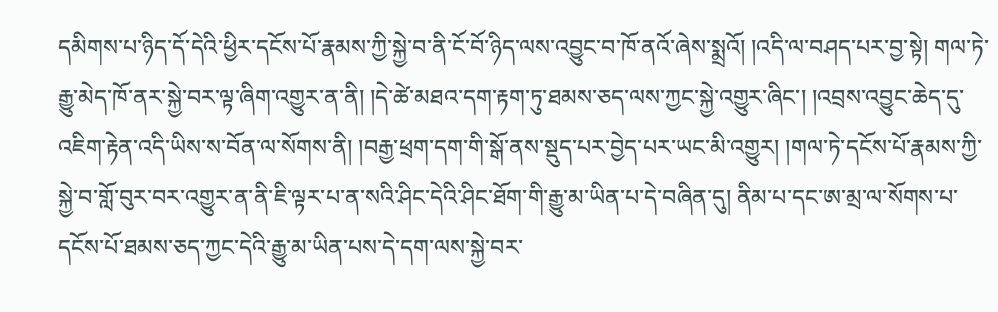དམིགས་པ་ཉིད་དོ་དེའི་ཕྱིར་དངོས་པོ་རྣམས་ཀྱི་སྐྱེ་བ་ནི་ངོ་བོ་ཉིད་ལས་འབྱུང་བ་ཁོ་ནའོ་ཞེས་སྨྲའོ། །འདི་ལ་བཤད་པར་བྱ་སྟེ། གལ་ཏེ་རྒྱུ་མེད་ཁོ་ནར་སྐྱེ་བར་ལྟ་ཞིག་འགྱུར་ན་ནི། །དེ་ཚེ་མཐའ་དག་རྟག་ཏུ་ཐམས་ཅད་ལས་ཀྱང་སྐྱེ་འགྱུར་ཞིང་། །འབྲས་འབྱུང་ཆེད་དུ་འཇིག་རྟེན་འདི་ཡིས་ས་བོན་ལ་སོགས་ནི། །བརྒྱ་ཕྲག་དག་གི་སྒོ་ནས་སྡུད་པར་བྱེད་པར་ཡང་མི་འགྱུར། །གལ་ཏེ་དངོས་པོ་རྣམས་ཀྱི་སྐྱེ་བ་གློ་བུར་བར་འགྱུར་ན་ནི་ཇི་ལྟར་པ་ན་སའི་ཤིང་དེའི་ཤིང་ཐོག་གི་རྒྱུ་མ་ཡིན་པ་དེ་བཞིན་དུ། ནིམ་པ་དང་ཨ་མྲ་ལ་སོགས་པ་དངོས་པོ་ཐམས་ཅད་ཀྱང་དེའི་རྒྱུ་མ་ཡིན་པས་དེ་དག་ལས་སྐྱེ་བར་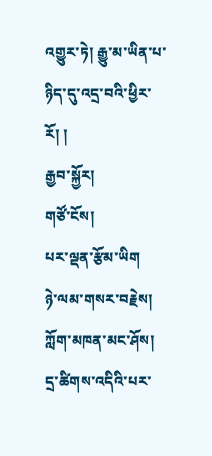འགྱུར་ཏེ། རྒྱུ་མ་ཡིན་པ་ཉིད་དུ་འདྲ་བའི་ཕྱིར་རོ། །
རྒྱབ་སྐྱོར།
གཙོ་ངོས།
པར་ལྡན་རྩོམ་ཡིག
ཉེ་ལམ་གསར་བརྗེས།
ཀློག་མཁན་མང་ཤོས།
དྲ་ཚིགས་འདིའི་པར་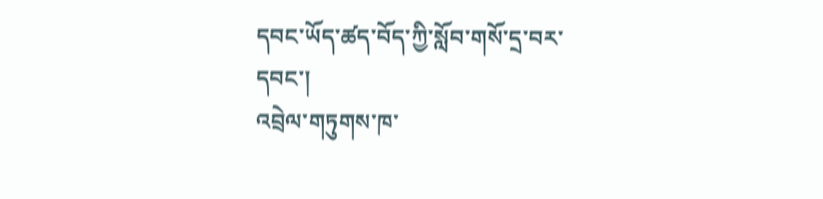དབང་ཡོད་ཚད་བོད་ཀྱི་སློབ་གསོ་དྲ་བར་དབང་།
འབྲེལ་གཏུགས་ཁ་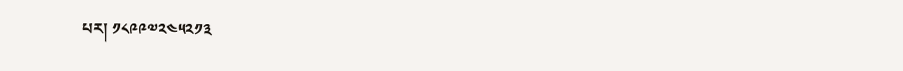པར། ༡༨༩༩༧༢༤༥༢༡༣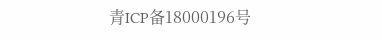青ICP备18000196号